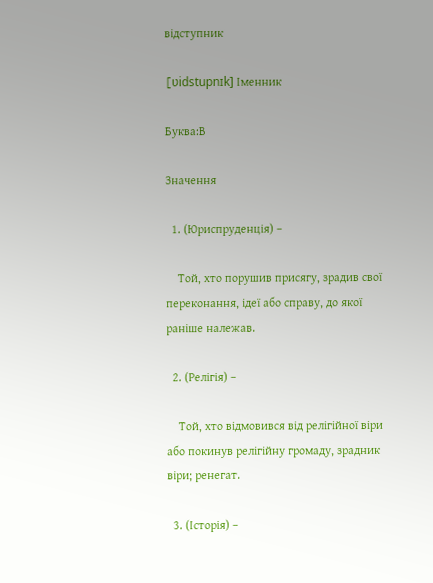відступник

[ʋidstupnɪk] Іменник

Буква:В

Значення

  1. (Юриспруденція) –

    Той, хто порушив присягу, зрадив свої переконання, ідеї або справу, до якої раніше належав.

  2. (Релігія) –

    Той, хто відмовився від релігійної віри або покинув релігійну громаду, зрадник віри; ренегат.

  3. (Історія) –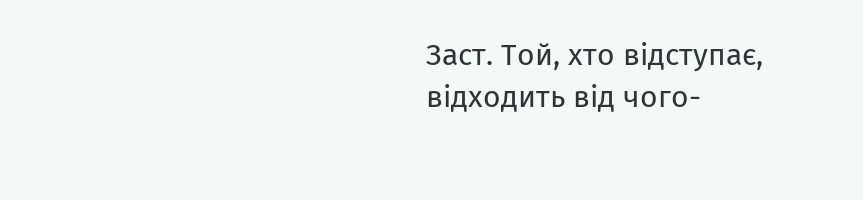Заст. Той, хто відступає, відходить від чого-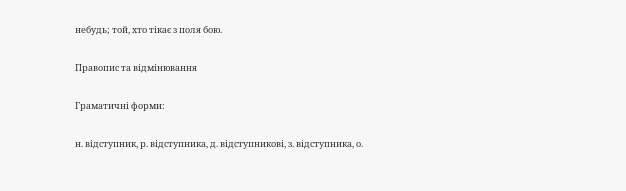небудь; той, хто тікає з поля бою.

Правопис та відмінювання

Граматичні форми:

н. відступник, р. відступника, д. відступникові, з. відступника, о.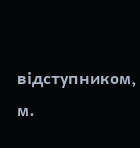відступником, м.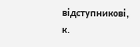відступникові, к.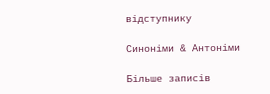відступнику

Синоніми & Антоніми

Більше записів